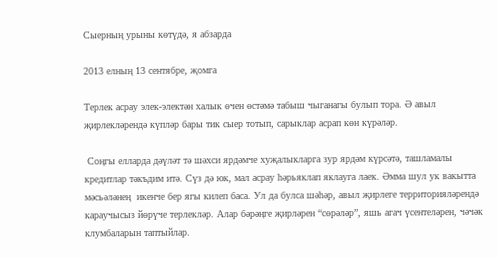Сыерның урыны көтүдә, я абзарда

2013 елның 13 сентябре, җомга

Терлек асрау элек-электән халык өчен өстәмә табыш чыганагы булып тора. Ә авыл җирлекләрендә күпләр бары тик сыер тотып, сарыклар асрап көн күрәләр.

 Соңгы елларда дәүләт тә шәхси ярдәмче хуҗалыкларга зур ярдәм күрсәтә, ташламалы кредитлар тәкъдим итә. Сүз дә юк, мал асрау һәрьяклап яклауга лаек. Әмма шул ук вакытта мәсьәләнең  икенче бер ягы килеп баса. Ул да булса шәһәр, авыл җирлеге территорияләрендә караучысыз йөрүче терлекләр. Алар бәрәңге җирләрен “сөрәләр”, яшь агач үсентеләрен, чәчәк клумбаларын таптыйлар.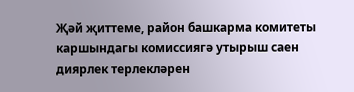Җәй җиттеме, район башкарма комитеты каршындагы комиссиягә утырыш саен диярлек терлекләрен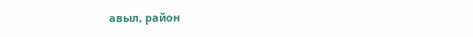авыл, район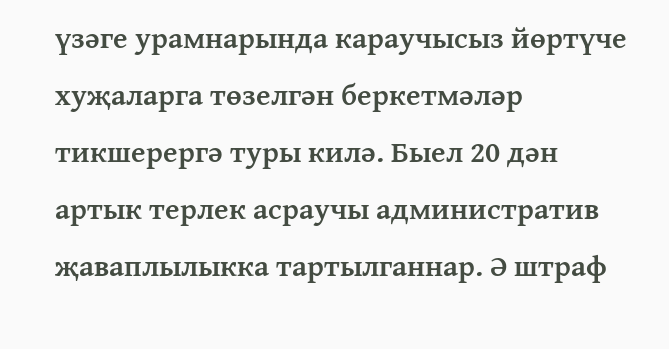үзәге урамнарында караучысыз йөртүче хуҗаларга төзелгән беркетмәләр тикшерергә туры килә. Быел 20 дән артык терлек асраучы административ җаваплылыкка тартылганнар. Ә штраф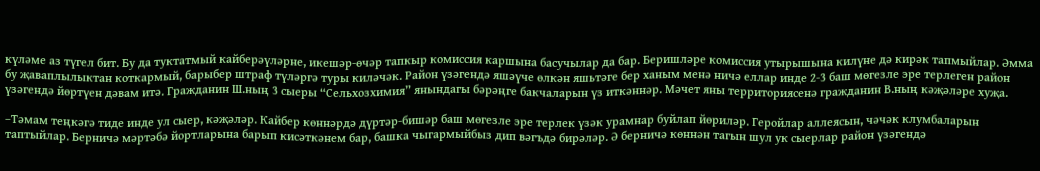күләме аз түгел бит. Бу да туктатмый кайберәүләрне, икешәр-өчәр тапкыр комиссия каршына басучылар да бар. Беришләре комиссия утырышына килүне дә кирәк тапмыйлар. Әмма бу җаваплылыктан коткармый, барыбер штраф түләргә туры киләчәк. Район үзәгендә яшәүче өлкән яшьтәге бер ханым менә ничә еллар инде 2-3 баш мөгезле эре терлеген район үзәгендә йөртүен дәвам итә. Гражданин Ш.ның 3 сыеры “Сельхозхимия” янындагы бәрәңге бакчаларын үз иткәннәр. Мәчет яны территориясенә гражданин В.ның кәҗәләре хуҗа.

–Тәмам теңкәгә тиде инде ул сыер, кәҗәләр. Кайбер көннәрдә дүртәр-бишәр баш мөгезле эре терлек үзәк урамнар буйлап йөриләр. Геройлар аллеясын, чәчәк клумбаларын таптыйлар. Берничә мәртәбә йортларына барып кисәткәнем бар, башка чыгармыйбыз дип вәгъдә бирәләр. Ә берничә көннән тагын шул ук сыерлар район үзәгендә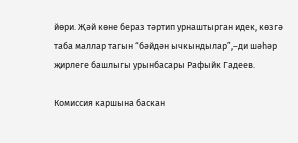йөри. Җәй көне бераз тәртип урнаштырган идек, көзгә таба маллар тагын “бәйдән ычкындылар”,–ди шәһәр җирлеге башлыгы урынбасары Рафыйк Гадеев.

Комиссия каршына баскан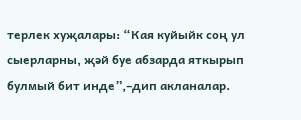терлек хуҗалары: “Кая куйыйк соң ул сыерларны, җәй буе абзарда яткырып булмый бит инде”,–дип акланалар.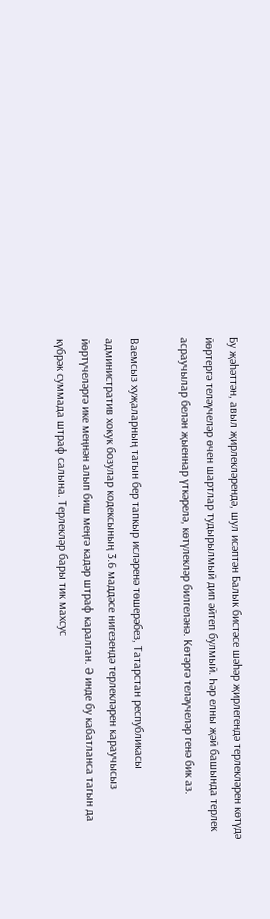Бу җәһәттән, авыл җирлекләрендә, шул исәптән Балык бистәсе шәһәр җирлегендә терлекләрен көтүдә йөртергә теләүчеләр өчен шартлар тудырылмый дип әйтеп булмый. Һәр елны җәй башында терлек асраучылар белән җыеннар үткәрелә, көтүлекләр билгеләнә. Көтәргә теләүчеләр генә бик аз.

Ваемсыз хуҗаларның тагын бер тапкыр исләренә төшерәбез, Татарстан республикасы административ хокук бозулар кодексының 3.6 маддәсе нигезендә терлекләрен караучысыз йөртүчеләргә ике меңнән алып биш меңгә кадәр штраф каралган. Ә инде бу кабатланса тагын да күбрәк суммада штраф салына. Терлекләр бары тик махсус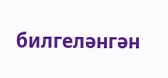билгеләнгән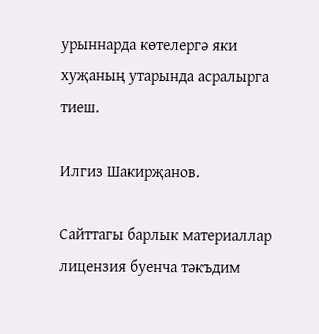урыннарда көтелергә яки хуҗаның утарында асралырга тиеш.

Илгиз Шакирҗанов.

Сайттагы барлык материаллар лицензия буенча тәкъдим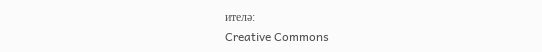ителә:
Creative Commons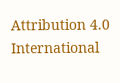Attribution 4.0 International